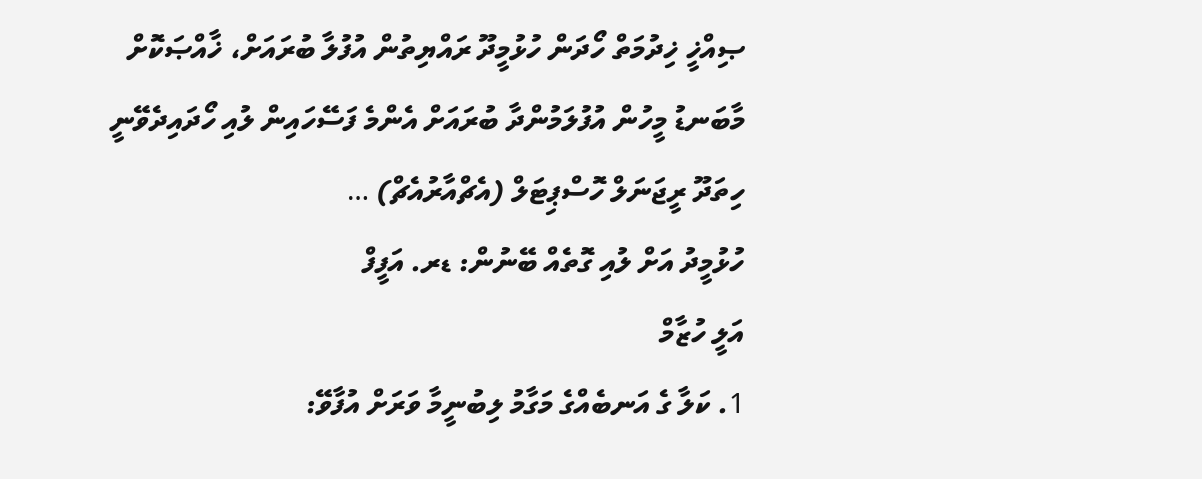ޞިއްޚީ ޚިދުމަތް ހޯދަން ހުޅުމީދޫ ރައްޔިތުން އުފުލާ ބުރައަށް، ޚާއްޞަކޮށް މާބަނޑު މީހުން އުފުލަމުންދާ ބުރައަށް އެންމެ ފަސޭހައިން ލުއި ހޯދައިދެވޭނީ ހިތަދޫ ރީޖަނަލް ހޮސްޕިޓަލް (އެޗްއާރުއެޗް) …
ހުޅުމީދު އަށް ލުއި ގޮތެއް ބޭނުން: ޑރ. އަފީފް
އަލީ ހުޒާމް
1. ކަލާ ގެ އަނބެއްގެ މަގާމު ލިބުނީމާ ވަރަށް އުފާވޭ: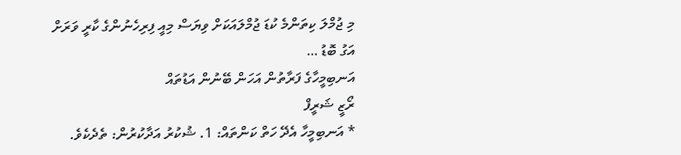މި ޖުމްލަ ކިތަންމެ ކުޑަ ޖުމްލައަކަށް ވިޔަސް މިއީ ފިރިހެނުންގެ ކާރީ ވަރަށް އަގު ބޮޑު …
އަނބިމީހާގެ ފަރާތުން އަހަން ބޭނުން އަޑުތައް
ރޯޒީ ޝަރީފް
* އަނބިމީހާ އެދޭ ހަތް ކަންތައް: 1. ޝުކުރު އަދާކުރުން: ތެދެކެވެ.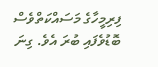ފިރިމީހާގެ މަސައްކަތްވެސް ބޮޑުވެފައި ބުރަ އެވެ. ގިނަ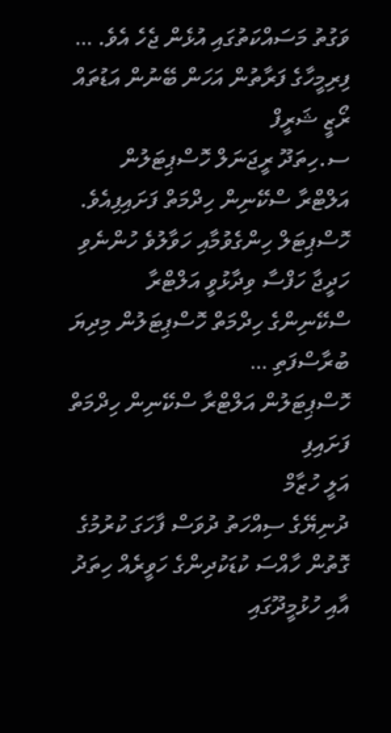ވަގުތު މަސައްކަތުގައި އުޅެން ޖެހެ އެވެ. …
ފިރިމީހާގެ ފަރާތުން އަހަން ބޭނުން އަޑުތައް
ރޯޒީ ޝަރީފް
ސ.ހިތަދޫ ރީޖަނަލް ހޮސްޕިޓަލުން އަލްޓްރާ ސްކޭނިން ހިދްމަތް ފަށައިފިއެވެ. ހޮސްޕިޓަލް ހިންގެވުމާއި ހަވާލުވެ ހުންނެވި ހަދީޖާ ހަފްސާ ވިދާޅުވީ އަލްޓްރާ ސްކޭނިންގެ ހިދްމަތް ހޮސްޕިޓަލުން މިދިޔަ ބުރާސްފަތި …
ހޮސްޕިޓަލުން އަލްޓްރާ ސްކޭނިން ހިދްމަތް ފަށައިފި
އަލީ ހުޒާމް
ދުނިޔޭގެ ސިއްހަތު ދުވަސް ފާހަގަ ކުރުމުގެ ގޮތުން ހާއްސަ ކުޑަކުދިންގެ ހަވީރެއް ހިތަދު އާއި ހުޅުމީދޫގައި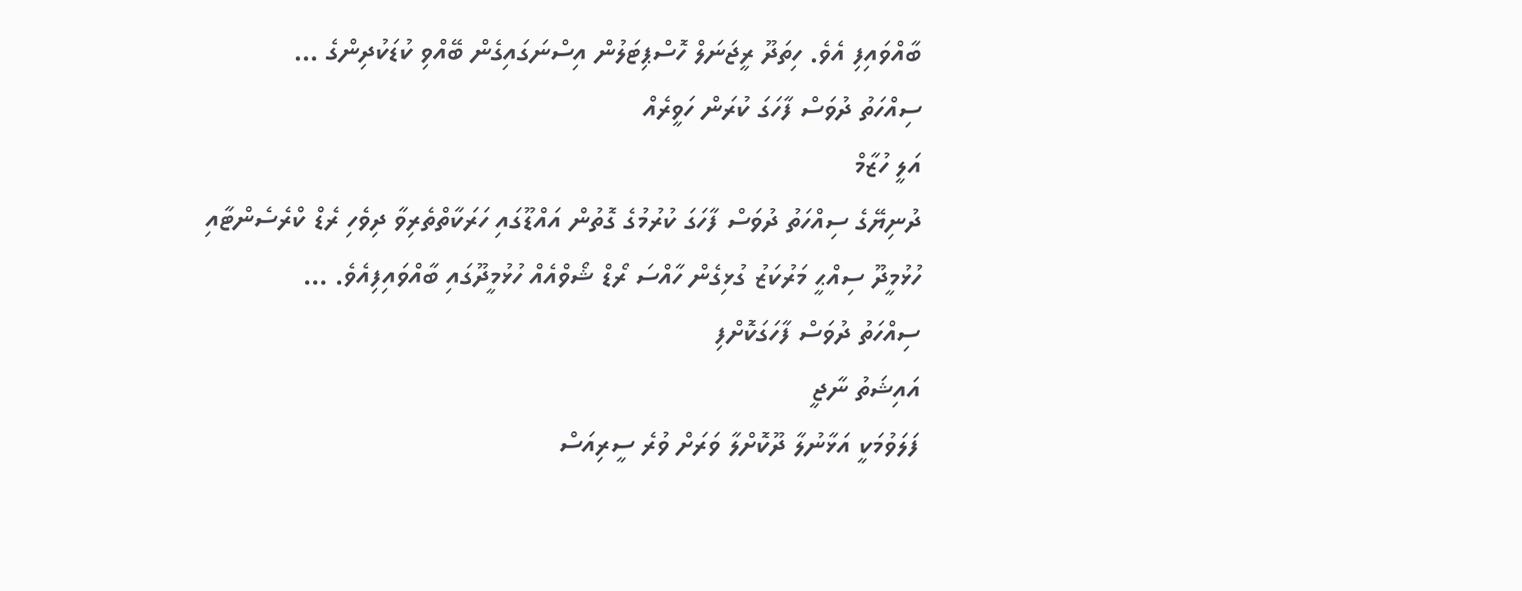ބާއްވައިފި އެވެ. ހިތަދޫ ރީޖަނަލް ހޮސްޕިޓަލުން އިސްނަގައިގެން ބޭއްވި ކުޑަކުދިންގެ …
ސިއްހަތު ދުވަސް ފާހަގަ ކުރަން ހަވީރެއް
އަލީ ހުޒާމް
ދުނިޔޭގެ ސިއްހަތު ދުވަސް ފާހަގަ ކުރުމުގެ ގޮތުން އައްޑޫގައި ހަރަކާތްތެރިވާ ދިވެހި ރެޑް ކްރެސެންޓާއި ހުޅުމީދޫ ސިއްޙީ މަރުކަޒު ގުޅިގެން ހާއްސަ ރޯޑް ޝޯވްއެއް ހުޅުމީދޫގައި ބާއްވައިފިއެވެ. …
ސިއްހަތު ދުވަސް ފާހަގަކޮށްފި
އައިޝަތު ނާޖީ
ފަލަވުމަކީ އަޅާނުލާ ދޫކޮށްލާ ވަރަށް ވުރެ ސީރިއަސް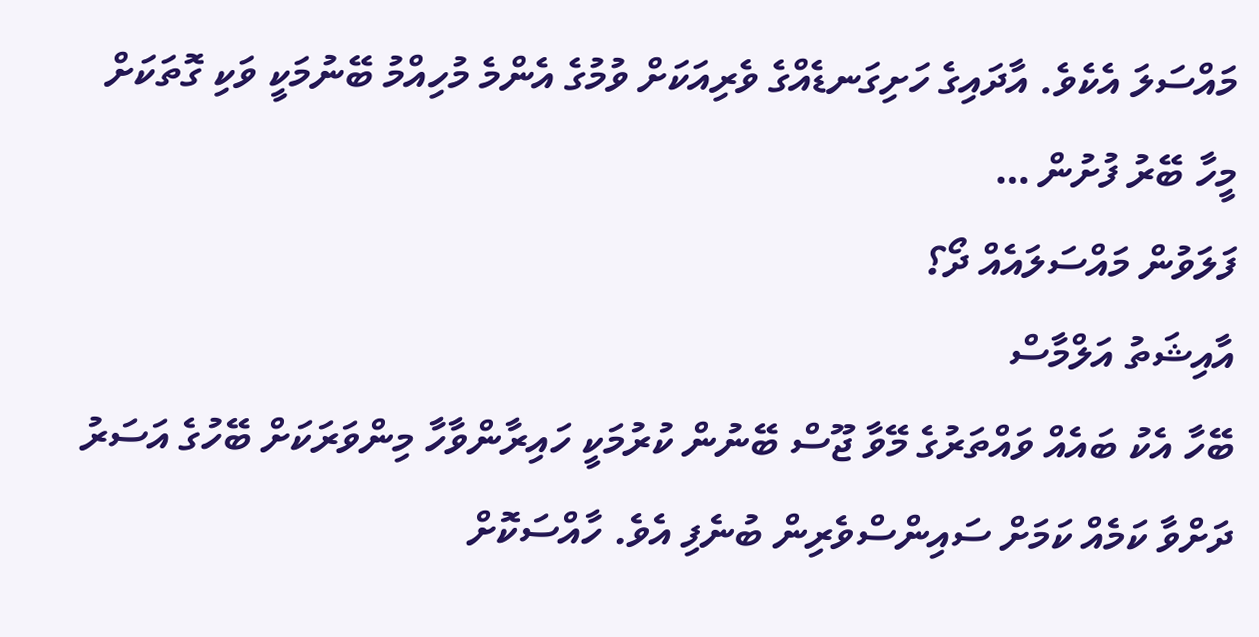މައްސަލަ އެކެވެ. އާދައިގެ ހަށިގަނޑެއްގެ ވެރިއަކަށް ވުމުގެ އެންމެ މުހިއްމު ބޭނުމަކީ ވަކި ގޮތަކަށް މީހާ ބޭރު ފުށުން …
ފަލަވުން މައްސަލައެއް ދޯ؟
އާއިޝަތު އަލްމާސް
ބޭހާ އެކު ބައެއް ވައްތަރުގެ މޭވާ ޖޫސް ބޭނުން ކުރުމަކީ ހައިރާންވާހާ މިންވަރަކަށް ބޭހުގެ އަސަރު ދަށްވާ ކަމެއް ކަމަށް ސައިންސްވެރިން ބުނެފި އެވެ. ހާއްސަކޮށް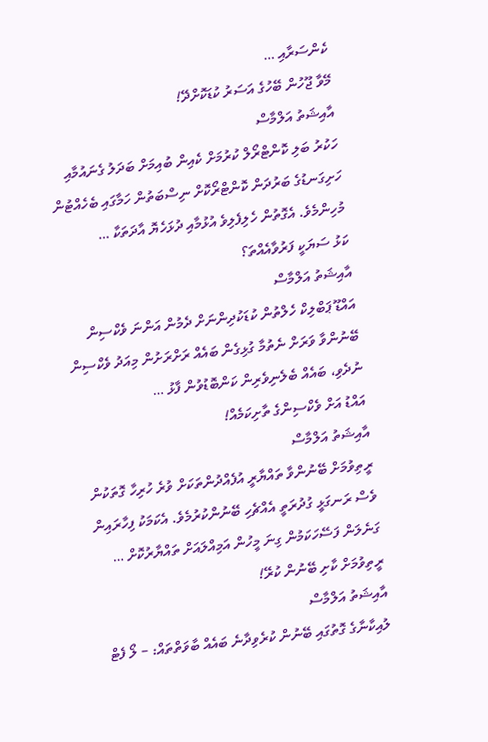ކެންސަރާއި …
މޭވާ ޖޫހުން ބޭހުގެ އަސަރު ކުޑަކޮށްދޭ!
އާއިޝަތު އަލްމާސް
ހަކުރު ބަލި ކޮންޓްރޯލް ކުރުމަށް ކެއިން ބުއިމަށް ބަދަލު ގެނައުމާއި ހަށިގަނޑުގެ ބަރުދަން ކޮންޓްރޯކޮށް ނިސްބަތުން ހަމާގައި ބެހެއްޓުން މުހިންމެވެ. އެގޮތުން ހެލިފެލިވެ އުޅުމާއި ދުޅަހެޔޮ އާދަތަކާ …
ކަޅު ސަޔަކީ ފަރުވާއެއްތަ؟
އާއިޝަތު އަލްމާސް
އައްޑޫ ޕަބްލިކް ހެލްތުން ކުޑަކުދިންނަށް ދެމުން އަންނަ ވެކްސިން ބޭނުންވާ ވަރަށް ނެތުމާ ގުޅިގެން ބައެއް ރަށްރަށުން މިއަދު ވެކްސިން ނުދެވި، ބައެއް ބެލެނިވެރިން ކަންބޮޑުވުން ފާޅު …
އައްޑު އަށް ވެކްސިންގެ ތާށިކަމެއް!
އާއިޝަތު އަލްމާސް
ރީތިވުމަށް ބޭނުންވާ ތައްޔާރީ އުފެއްދުންތަކަށް ވުރެ ހުރިހާ ގޮތަކުން ވެސް ރަނގަޅީ ގުދުރަތީ އެއްޗެހި ބޭނުންކުރުމެވެ. އެކަމަކު ފިހާރައިން ގަނެލަން ފަސޭހަކަމުން ގިނަ މީހުން އަމިއްލައަށް ތައްޔާރުކޮށް …
ރީތިވުމަށް ކާށި ބޭނުން ކުރޭ!
އާއިޝަތު އަލްމާސް
ލުއިކާނާގެ ގޮތުގައި ބޭނުން ކުރެވިދާނެ ބައެއް ބާވަތްތައް: – ލޯ ފެޓް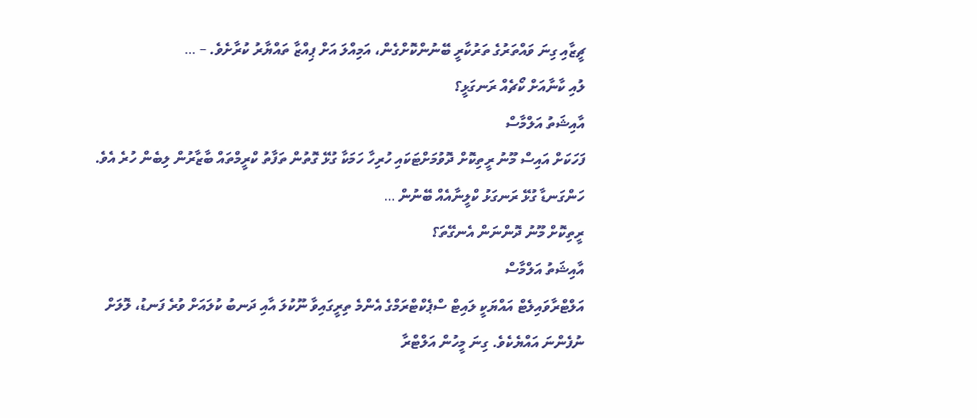ޗީޒާއި ގިނަ ވައްތަރުގެ ތަރުކާރީ ބޭނުންކޮށްގެން، އަމިއްލަ އަށް ޕިއްޒާ ތައްޔާރު ކުރާށެވެ. – …
ލުއި ކާނާއަށް ކޯޗެއް ރަނގަޅީ؟
އާއިޝަތު އަލްމާސް
ފަހަކަށް އައިސް މޫނު ރީތިކޮށް ދޮވުމަށްޓަކައި ހުރިހާ ހަމަކާ ގުޅޭ ގޮތުން ތަފާތު ކްރީމްތައް ބާޒާރުން ލިބެން ހުރެ އެވެ. ހަންގަނޑާ ގުޅޭ ރަނގަޅު ކްލީނާއެއް ބޭނުން …
ރީތިކޮށް މޫނު ދޮންނަން އެނގޭތަ؟
އާއިޝަތު އަލްމާސް
އަލްޓްރާވައިލެޓް އައްޔަކީ ލައިޓް ސްޕެކްޓްރަމްގެ އެންމެ ތިރީގައިވާ ނޫކުލަ އާއި ދަނބު ކުލައަށް ވުރެ ފަނޑު، ލޮލަށް ނުފެންނަ އައްޔެކެވެ. ގިނަ މީހުން އަލްޓްރާ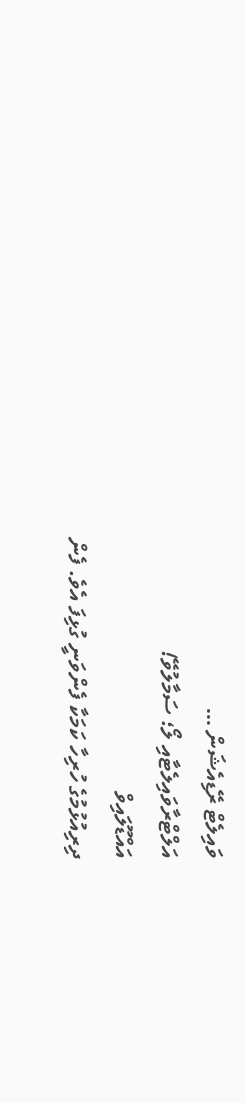ވައިލެޓް ރޭޑިއެޝަން …
އަލްޓްރާވައިލެޓާއި ލޯ؛ ސަމާލުވޭ!
އައްޑޫލައިވް
ދިރިއުޅުމުގެ ހުރިހާ ކަމަކާ ފެންވަނީ ގުޅިފަ އެވެ. ފެން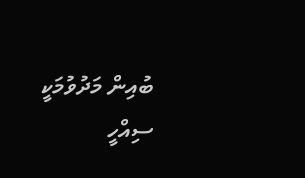ބުއިން މަދުވުމަކީ ސިއްހީ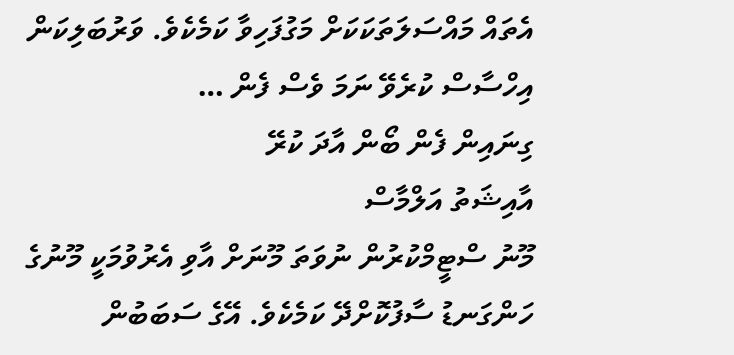އެތައް މައްސަލަތަކަކަށް މަގުފަހިވާ ކަމެކެވެ. ވަރުބަލިކަން އިހްސާސް ކުރެވޭ ނަމަ ވެސް ފެން …
ގިނައިން ފެން ބޯން އާދަ ކުރޭ
އާއިޝަތު އަލްމާސް
މޫނު ސްޓީމްކުރުން ނުވަތަ މޫނަށް އާވި އެރުވުމަކީ މޫނުގެ ހަންގަނޑު ސާފުކޮށްދޭ ކަމެކެވެ. އޭގެ ސަބަބުން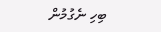ބިހި ނެގުމުން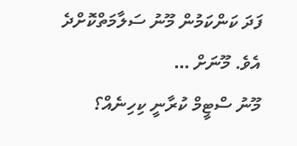ފަދަ ކަންކަމުން މޫނު ސަލާމަތްކޮށްދެ އެވެ. މޫނަށް …
މޫނު ސްޓީމް ކުރާނީ ކިހިނެއް؟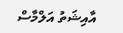އާއިޝަތު އަލްމާސް